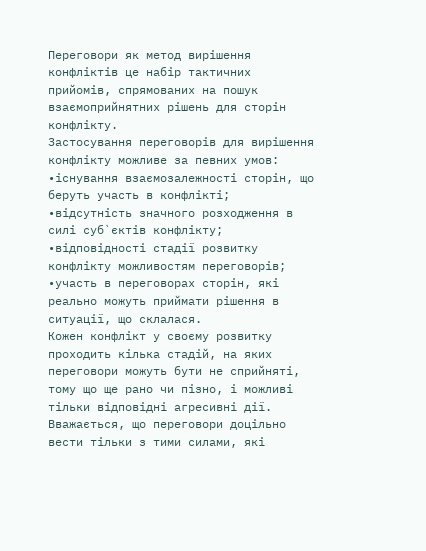Переговори як метод вирішення конфліктів це набір тактичних прийомів, спрямованих на пошук взаємоприйнятних рішень для сторін конфлікту.
Застосування переговорів для вирішення конфлікту можливе за певних умов:
•існування взаємозалежності сторін, що беруть участь в конфлікті;
•відсутність значного розходження в силі суб`єктів конфлікту;
•відповідності стадії розвитку конфлікту можливостям переговорів;
•участь в переговорах сторін, які реально можуть приймати рішення в ситуації, що склалася.
Кожен конфлікт у своєму розвитку проходить кілька стадій, на яких переговори можуть бути не сприйняті, тому що ще рано чи пізно, і можливі тільки відповідні агресивні дії.
Вважається, що переговори доцільно вести тільки з тими силами, які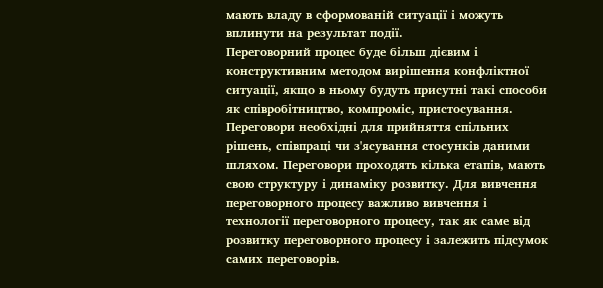мають владу в сформованій ситуації і можуть вплинути на результат події.
Переговорний процес буде більш дієвим і конструктивним методом вирішення конфліктної ситуації, якщо в ньому будуть присутні такі способи як співробітництво, компроміс, пристосування. Переговори необхідні для прийняття спільних рішень, співпраці чи з'ясування стосунків даними шляхом. Переговори проходять кілька етапів, мають свою структуру і динаміку розвитку. Для вивчення переговорного процесу важливо вивчення і технології переговорного процесу, так як саме від розвитку переговорного процесу і залежить підсумок самих переговорів.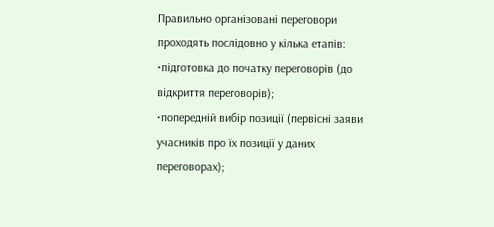Правильно організовані переговори проходять послідовно у кілька етапів:
•підготовка до початку переговорів (до відкриття переговорів);
•попередній вибір позиції (первісні заяви учасників про їх позиції у даних переговорах);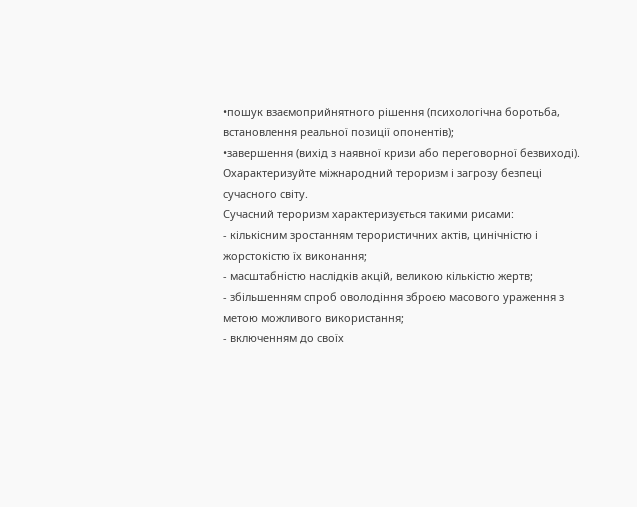•пошук взаємоприйнятного рішення (психологічна боротьба, встановлення реальної позиції опонентів);
•завершення (вихід з наявної кризи або переговорної безвиході).
Охарактеризуйте міжнародний тероризм і загрозу безпеці сучасного світу.
Сучасний тероризм характеризується такими рисами:
- кількісним зростанням терористичних актів, цинічністю і жорстокістю їх виконання;
- масштабністю наслідків акцій, великою кількістю жертв;
- збільшенням спроб оволодіння зброєю масового ураження з метою можливого використання;
- включенням до своїх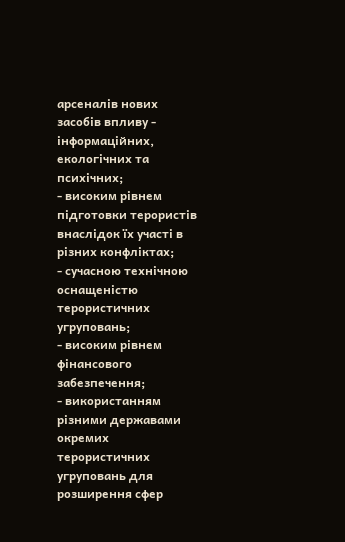арсеналів нових засобів впливу - інформаційних, екологічних та психічних;
- високим рівнем підготовки терористів внаслідок їх участі в різних конфліктах;
- сучасною технічною оснащеністю терористичних угруповань;
- високим рівнем фінансового забезпечення;
- використанням різними державами окремих терористичних угруповань для розширення сфер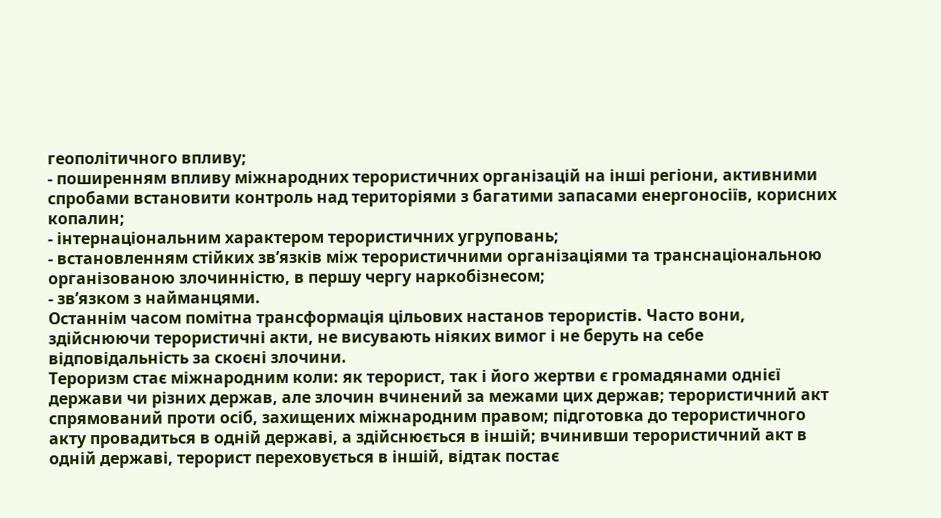геополітичного впливу;
- поширенням впливу міжнародних терористичних організацій на інші регіони, активними спробами встановити контроль над територіями з багатими запасами енергоносіїв, корисних копалин;
- інтернаціональним характером терористичних угруповань;
- встановленням стійких зв’язків між терористичними організаціями та транснаціональною організованою злочинністю, в першу чергу наркобізнесом;
- зв’язком з найманцями.
Останнім часом помітна трансформація цільових настанов терористів. Часто вони, здійснюючи терористичні акти, не висувають ніяких вимог і не беруть на себе відповідальність за скоєні злочини.
Тероризм стає міжнародним коли: як терорист, так і його жертви є громадянами однієї держави чи різних держав, але злочин вчинений за межами цих держав; терористичний акт спрямований проти осіб, захищених міжнародним правом; підготовка до терористичного акту провадиться в одній державі, а здійснюється в іншій; вчинивши терористичний акт в одній державі, терорист переховується в іншій, відтак постає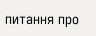питання про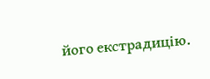його екстрадицію.